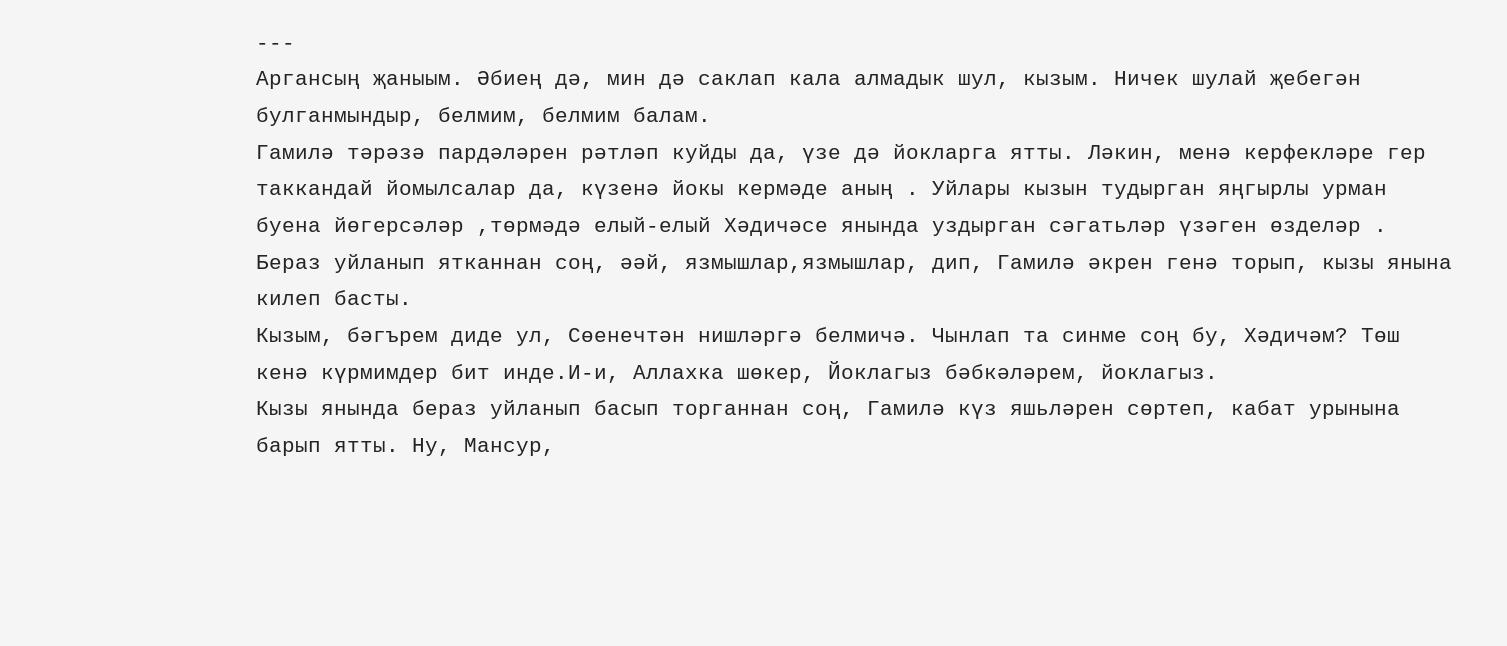---
Аргансың җаныым. Әбиең дә, мин дә саклап кала алмадык шул, кызым. Ничек шулай җебегән булганмындыр, белмим, белмим балам.
Гамилә тәрәзә пардәләрен рәтләп куйды да, үзе дә йокларга ятты. Ләкин, менә керфекләре гер таккандай йомылсалар да, күзенә йокы кермәде аның . Уйлары кызын тудырган яңгырлы урман буена йөгерсәләр ,төрмәдә елый-елый Хәдичәсе янында уздырган сәгатьләр үзәген өзделәр .
Бераз уйланып ятканнан соң, әәй, язмышлар,язмышлар, дип, Гамилә әкрен генә торып, кызы янына килеп басты.
Кызым, бәгърем диде ул, Сөенечтән нишләргә белмичә. Чынлап та синме соң бу, Хәдичәм? Төш кенә күрмимдер бит инде.И-и, Аллахка шөкер, Йоклагыз бәбкәләрем, йоклагыз.
Кызы янында бераз уйланып басып торганнан соң, Гамилә күз яшьләрен сөртеп, кабат урынына барып ятты. Ну, Мансур,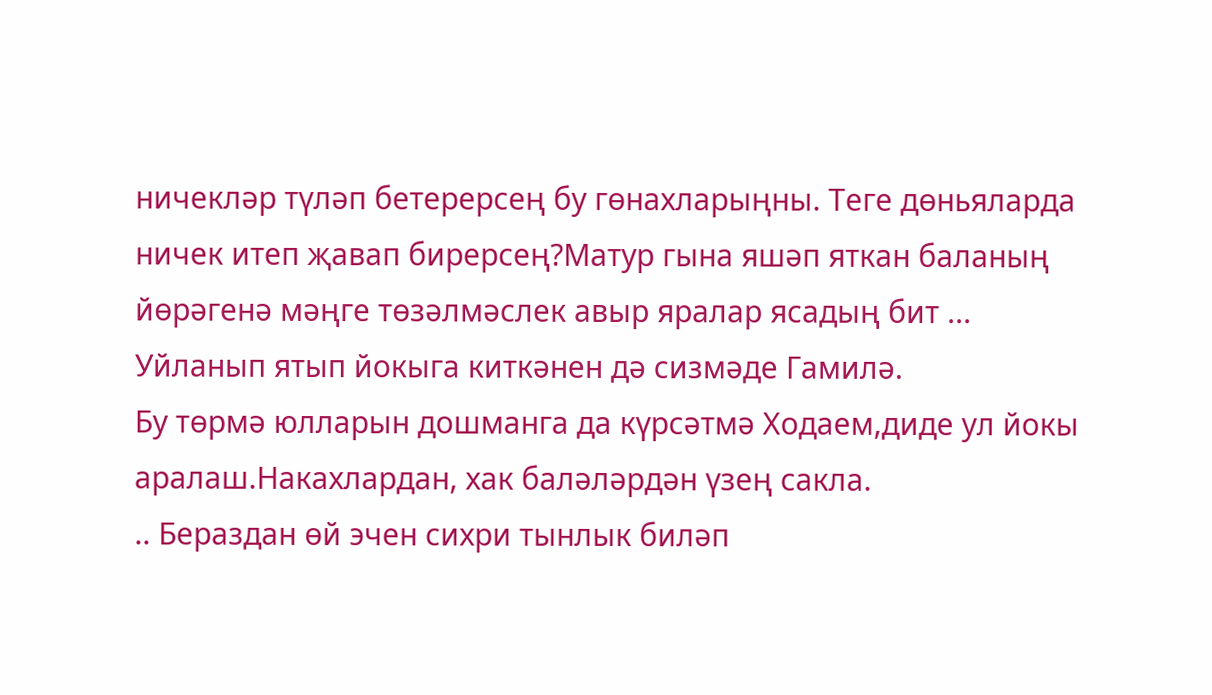ничекләр түләп бетерерсең бу гөнахларыңны. Теге дөньяларда ничек итеп җавап бирерсең?Матур гына яшәп яткан баланың йөрәгенә мәңге төзәлмәслек авыр яралар ясадың бит ...
Уйланып ятып йокыга киткәнен дә сизмәде Гамилә.
Бу төрмә юлларын дошманга да күрсәтмә Ходаем,диде ул йокы аралаш.Накахлардан, хак баләләрдән үзең сакла.
.. Бераздан өй эчен сихри тынлык биләп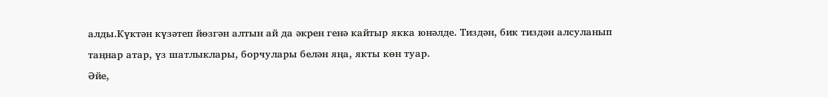алды.Күктән күзәтеп йөзгән алтын ай да әкрен генә кайтыр якка юнәлде. Тиздән, бик тиздән алсуланып таңнар атар, үз шатлыклары, борчулары белән яңа, якты көн туар.
Әйе,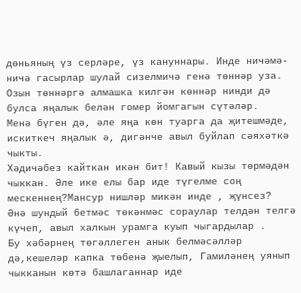дөньяның үз серләре, үз кануннары. Инде ничәмә-ничә гасырлар шулай сизелмичә генә төннәр уза. Озын төннәргә алмашка килгән көннәр нинди дә булса яңалык белән гомер йомгагын сүтәләр.
Менә бүген дә, әле яңа көн туарга да җитешмәде, искиткеч яңалык ә, дигәнче авыл буйлап сәяхәткә чыкты.
Хәдичәбез кайткан икән бит! Кавый кызы төрмәдән чыккан. Әле ике елы бар иде түгелме соң мескеннең?Мансур нишләр микән инде , җүнсез?
Әнә шундый бетмәс төкәнмәс сораулар телдән телгә күчеп, авыл халкын урамга куып чыгардылар .
Бу хәбәрнең төгәллеген анык белмәсәлләр дә,кешеләр капка төбенә җыелып, Гамиләнең уянып чыкканын көтә башлаганнар иде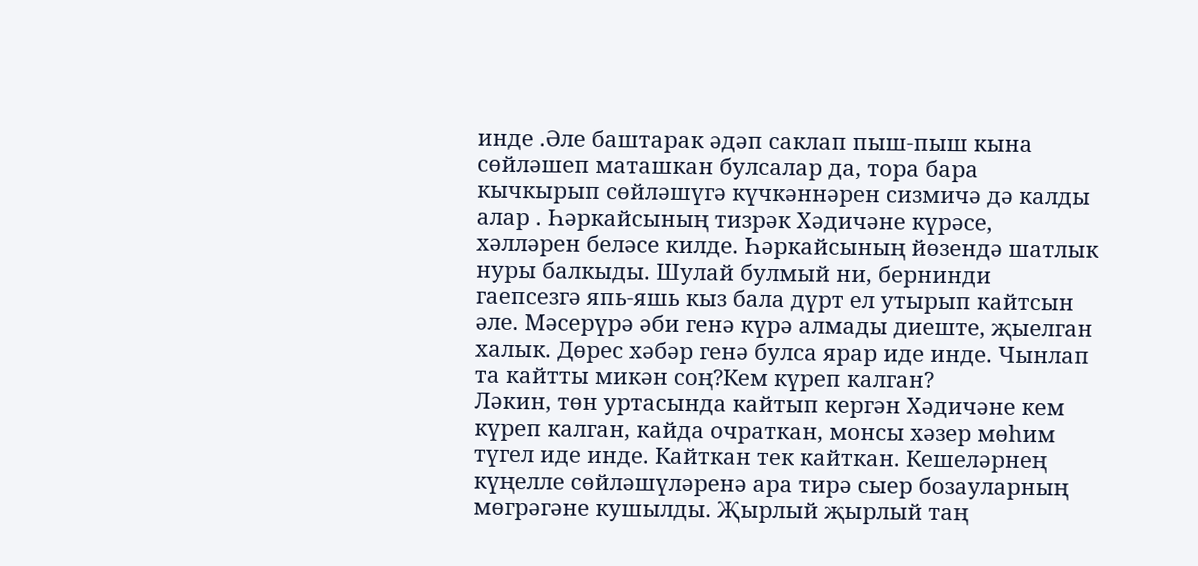инде .Әле баштарак әдәп саклап пыш-пыш кына сөйләшеп маташкан булсалар да, тора бара кычкырып сөйләшүгә күчкәннәрен сизмичә дә калды алар . Һәркайсының тизрәк Хәдичәне күрәсе, хәлләрен беләсе килде. Һәркайсының йөзендә шатлык нуры балкыды. Шулай булмый ни, бернинди гаепсезгә япь-яшь кыз бала дүрт ел утырып кайтсын әле. Мәсерүрә әби генә күрә алмады диеште, җыелган халык. Дөрес хәбәр генә булса ярар иде инде. Чынлап та кайтты микән соң?Кем күреп калган?
Ләкин, төн уртасында кайтып кергән Хәдичәне кем күреп калган, кайда очраткан, монсы хәзер мөһим түгел иде инде. Кайткан тек кайткан. Кешеләрнең күңелле сөйләшүләренә ара тирә сыер бозауларның мөгрәгәне кушылды. Җырлый җырлый таң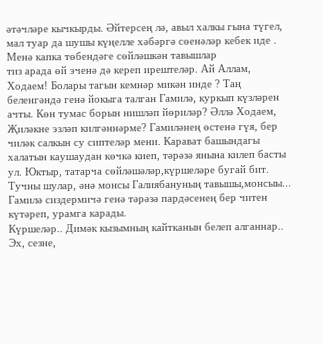әтәчләре кычкырды. Әйтерсең лә, авыл халкы гына түгел, мал туар да шушы күңелле хәбәргә сөенәләр кебек иде .
Менә капка төбендәге сөйләшкән тавышлар
тиз арада өй эченә дә кереп ирештеләр. Ай Аллам, Ходаем! Болары тагын кемнәр микән инде ? Таң беленгәндә генә йокыга талган Гамилә, куркып күзләрен ачты. Көн тумас борын нишләп йөриләр? Әллә Ходаем, Җиләкне эзләп килгәннәрме? Гамиләнең өстенә гүя, бер чиләк салкын су сиптеләр мени. Карават башындагы халатын каушаудан көчкә киеп, тәрәзә янына килеп басты ул. Юктыр, татарча сөйләшәләр,күршеләре бугай бит. Тучны шулар, әнә монсы Галиябануның тавышы,монсыы...
Гамилә сиздермичә генә тәрәзә пардәсенең бер читен күтәреп, урамга карады.
Күршеләр.. Димәк кызымның кайтканын белеп алганнар.. Эх, сезне,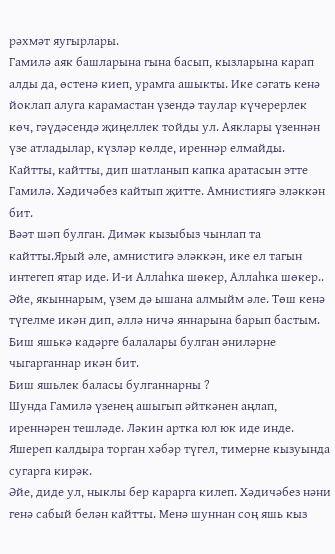рәхмәт яугырлары.
Гамилә аяк башларына гына басып, кызларына карап алды да, өстенә киеп, урамга ашыкты. Ике сәгать кенә йоклап алуга карамастан үзендә таулар күчерерлек көч, гәүдәсендә җиңеллек тойды ул. Аяклары үзеннән үзе атладылар, күзләр көлде, иреннәр елмайды.
Кайтты, кайтты, дип шатланып капка аратасын этте Гамилә. Хәдичәбез кайтып җитте. Амнистиягә эләккән бит.
Вәәт шәп булган. Димәк кызыбыз чынлап та кайтты.Ярый әле, амнистигә эләккән, ике ел тагын интегеп ятар иде. И-и Аллаһка шөкер, Аллаһка шөкер..
Әйе, якыннарым, үзем дә ышана алмыйм әле. Төш кенә түгелме икән дип, әллә ничә яннарына барып бастым. Биш яшькә кадәрге балалары булган әниләрне чыгарганнар икән бит.
Биш яшьлек баласы булганнарны ?
Шунда Гамилә үзенең ашыгып әйткәнен аңлап, иреннәрен тешләде. Ләкин артка юл юк иде инде. Яшереп калдыра торган хәбәр түгел, тимерне кызуында сугарга кирәк.
Әйе, диде ул, ныклы бер карарга килеп. Хәдичәбез нәни генә сабый белән кайтты. Менә шуннан соң яшь кыз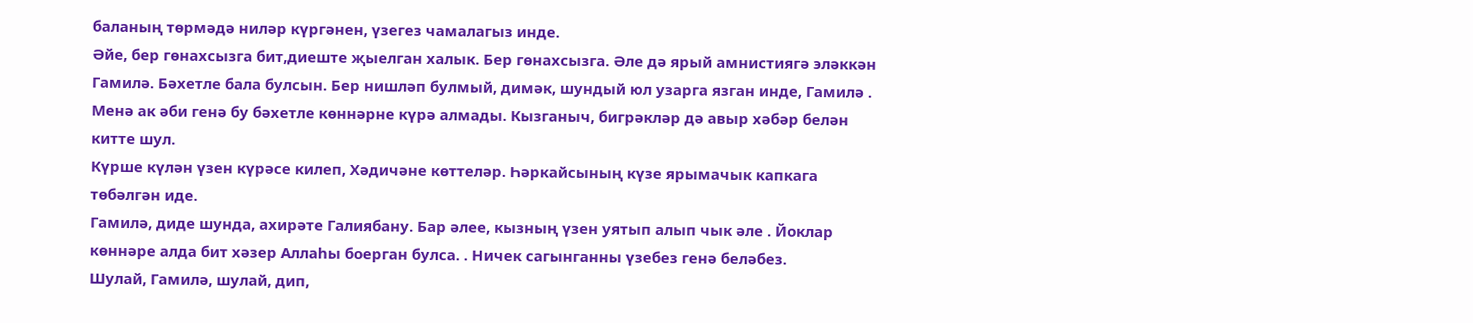баланың төрмәдә ниләр күргәнен, үзегез чамалагыз инде.
Әйе, бер гөнахсызга бит,диеште җыелган халык. Бер гөнахсызга. Әле дә ярый амнистиягә эләккән Гамилә. Бәхетле бала булсын. Бер нишләп булмый, димәк, шундый юл узарга язган инде, Гамилә . Менә ак әби генә бу бәхетле көннәрне күрә алмады. Кызганыч, бигрәкләр дә авыр хәбәр белән китте шул.
Күрше күлән үзен күрәсе килеп, Хәдичәне көттеләр. Һәркайсының күзе ярымачык капкага төбәлгән иде.
Гамилә, диде шунда, ахирәте Галиябану. Бар әлее, кызның үзен уятып алып чык әле . Йоклар көннәре алда бит хәзер Аллаһы боерган булса. . Ничек сагынганны үзебез генә беләбез.
Шулай, Гамилә, шулай, дип,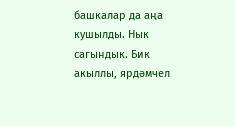башкалар да аңа кушылды. Нык сагындык. Бик акыллы, ярдәмчел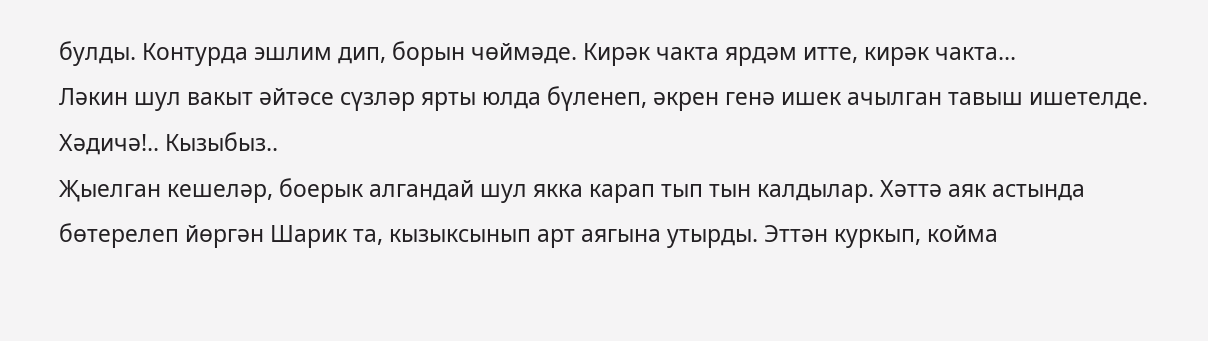булды. Контурда эшлим дип, борын чөймәде. Кирәк чакта ярдәм итте, кирәк чакта...
Ләкин шул вакыт әйтәсе сүзләр ярты юлда бүленеп, әкрен генә ишек ачылган тавыш ишетелде.
Хәдичә!.. Кызыбыз..
Җыелган кешеләр, боерык алгандай шул якка карап тып тын калдылар. Хәттә аяк астында бөтерелеп йөргән Шарик та, кызыксынып арт аягына утырды. Эттән куркып, койма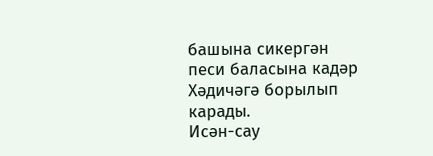башына сикергән песи баласына кадәр Хәдичәгә борылып карады.
Исән-сау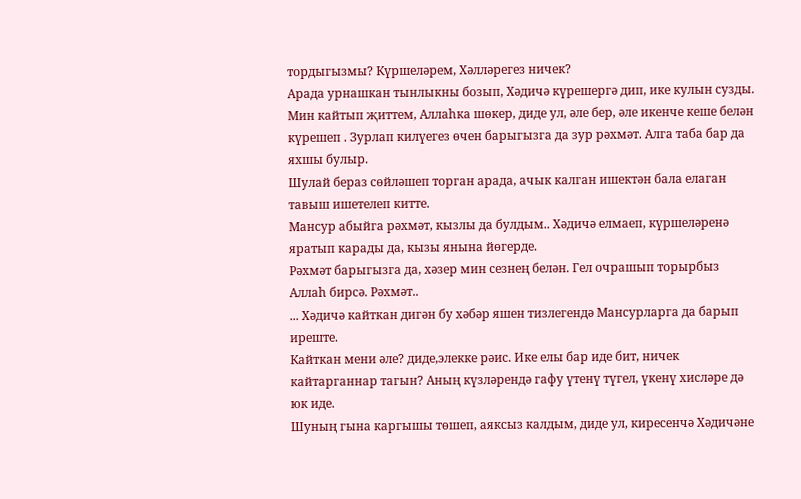тордыгызмы? Күршеләрем, Хәлләрегез ничек?
Арада урнашкан тынлыкны бозып, Хәдичә күрешергә дип, ике кулын сузды. Мин кайтып җиттем, Аллаһка шөкер, диде ул, әле бер, әле икенче кеше белән күрешеп . Зурлап килүегез өчен барыгызга да зур рәхмәт. Алга таба бар да яхшы булыр.
Шулай бераз сөйләшеп торган арада, ачык калган ишектән бала елаган тавыш ишетелеп китте.
Мансур абыйга рәхмәт, кызлы да булдым.. Хәдичә елмаеп, күршеләренә яратып карады да, кызы янына йөгерде.
Рәхмәт барыгызга да, хәзер мин сезнең белән. Гел очрашып торырбыз Аллаһ бирсә. Рәхмәт..
... Хәдичә кайткан дигән бу хәбәр яшен тизлегендә Мансурларга да барып иреште.
Кайткан мени әле? диде,элекке рәис. Ике елы бар иде бит, ничек кайтарганнар тагын? Аның күзләрендә гафу үтенү түгел, үкенү хисләре дә юк иде.
Шуның гына каргышы төшеп, аяксыз калдым, диде ул, киресенчә Хәдичәне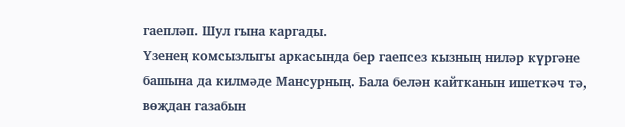гаепләп. Шул гына каргады.
Үзенең комсызлыгы аркасында бер гаепсез кызның ниләр күргәне башына да килмәде Мансурның. Бала белән кайтканын ишеткәч тә, вөҗдан газабын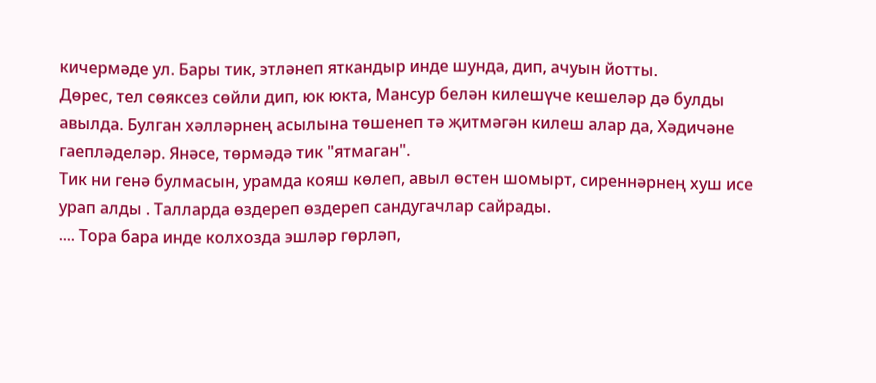кичермәде ул. Бары тик, этләнеп яткандыр инде шунда, дип, ачуын йотты.
Дөрес, тел сөяксез сөйли дип, юк юкта, Мансур белән килешүче кешеләр дә булды авылда. Булган хәлләрнең асылына төшенеп тә җитмәгән килеш алар да, Хәдичәне гаепләделәр. Янәсе, төрмәдә тик "ятмаган".
Тик ни генә булмасын, урамда кояш көлеп, авыл өстен шомырт, сиреннәрнең хуш исе урап алды . Талларда өздереп өздереп сандугачлар сайрады.
.... Тора бара инде колхозда эшләр гөрләп,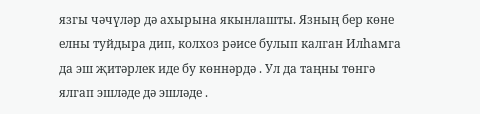язгы чәчүләр дә ахырына якынлашты. Язның бер көне елны туйдыра дип, колхоз рәисе булып калган Илһамга да эш җитәрлек иде бу көннәрдә . Ул да таңны төнгә ялгап эшләде дә эшләде .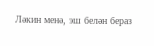Ләкин менә, эш белән бераз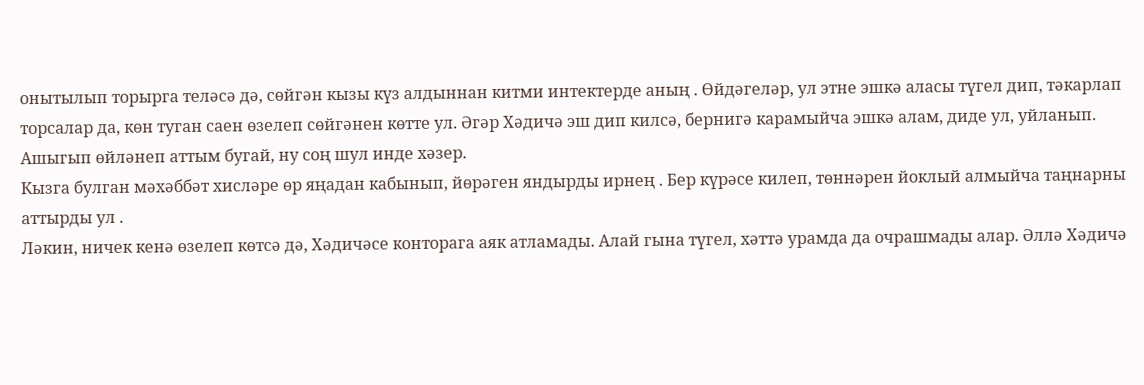онытылып торырга теләсә дә, сөйгән кызы күз алдыннан китми интектерде аның . Өйдәгеләр, ул этне эшкә аласы түгел дип, тәкарлап торсалар да, көн туган саен өзелеп сөйгәнен көтте ул. Әгәр Хәдичә эш дип килсә, бернигә карамыйча эшкә алам, диде ул, уйланып. Ашыгып өйләнеп аттым бугай, ну соң шул инде хәзер.
Кызга булган мәхәббәт хисләре өр яңадан кабынып, йөрәген яндырды ирнең . Бер күрәсе килеп, төннәрен йоклый алмыйча таңнарны аттырды ул .
Ләкин, ничек кенә өзелеп көтсә дә, Хәдичәсе конторага аяк атламады. Алай гына түгел, хәттә урамда да очрашмады алар. Әллә Хәдичә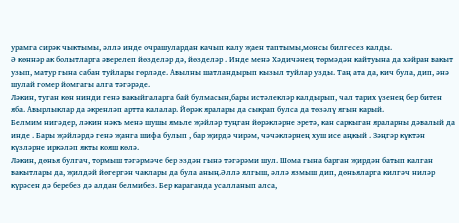урамга сирәк чыктымы, әллә инде очрашулардан качып калу җаен таптымы,монсы билгесез калды.
Ә көннәр ак болытларга әверелеп йөзделәр дә, йөзделәр . Инде менә Хәдичәнең төрмәдән кайтуына да хәйран вакыт узып, матур гына сабан туйлары гөрләде. Авылны шатландырып кызыл туйлар узды. Таң ата да, кич була, дип, әнә шулай гомер йомгагы алга тәгәрәде.
Ләкин, туган көн нинди генә вакыйгаларга бай булмасын,бары истәлекләр калдырып, чал тарих үзенең бер битен яба. Авырлыклар да әкренләп артта калалар. Йөрәк яралары да сыкрап булса да төзәлү ягын карый.
Белмим нигәдер, ләкин нәкъ менә шушы ямьле җәйләр туңган йөрәкләрне эретә, кан саркыган яраларны дәвалый да инде . Бары җәйләрдә генә җанга шифа булып , бар җирдә чирәм, чәчәкләрнең хуш исе аңкый . Зәңгәр күктән күзләрне иркәләп якты кояш көлә.
Ләкин, дөнья булгач, тормыш тәгәрмәче бер эздән гынә тәгәрәми шул. Шома гына барган җирдән батып калган вакытлары да, җилдәй йөгергән чаклары да була аның.Әллә ялгыш, әллә язмыш дип, дөньяларга килгәч ниләр күрәсен дә беребез дә алдан белмибез. Бер караганда усалланып алса,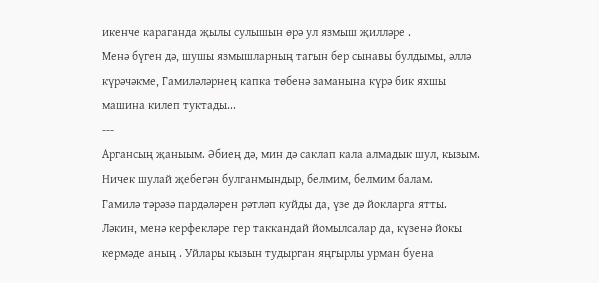икенче караганда җылы сулышын өрә ул язмыш җилләре .
Менә бүген дә, шушы язмышларның тагын бер сынавы булдымы, әллә күрәчәкме, Гамиләләрнең капка төбенә заманына күрә бик яхшы машина килеп туктады...
---
Аргансың җаныым. Әбиең дә, мин дә саклап кала алмадык шул, кызым. Ничек шулай җебегән булганмындыр, белмим, белмим балам.
Гамилә тәрәзә пардәләрен рәтләп куйды да, үзе дә йокларга ятты. Ләкин, менә керфекләре гер таккандай йомылсалар да, күзенә йокы кермәде аның . Уйлары кызын тудырган яңгырлы урман буена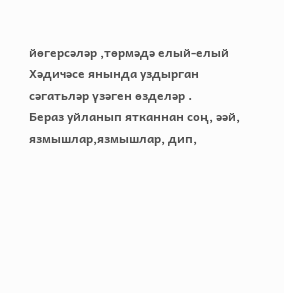йөгерсәләр ,төрмәдә елый-елый Хәдичәсе янында уздырган сәгатьләр үзәген өзделәр .
Бераз уйланып ятканнан соң, әәй, язмышлар,язмышлар, дип,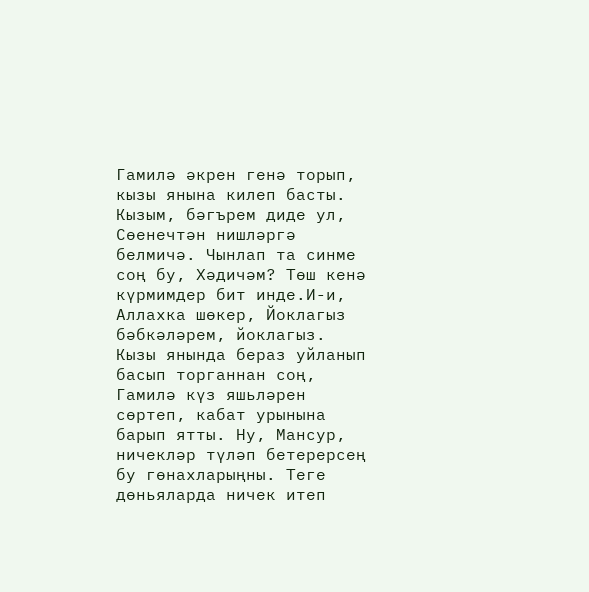Гамилә әкрен генә торып, кызы янына килеп басты.
Кызым, бәгърем диде ул, Сөенечтән нишләргә белмичә. Чынлап та синме соң бу, Хәдичәм? Төш кенә күрмимдер бит инде.И-и, Аллахка шөкер, Йоклагыз бәбкәләрем, йоклагыз.
Кызы янында бераз уйланып басып торганнан соң, Гамилә күз яшьләрен сөртеп, кабат урынына барып ятты. Ну, Мансур, ничекләр түләп бетерерсең бу гөнахларыңны. Теге дөньяларда ничек итеп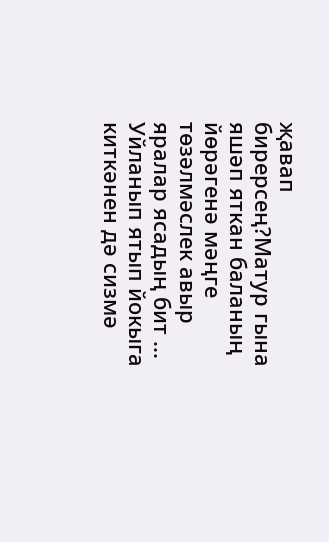җавап бирерсең?Матур гына яшәп яткан баланың йөрәгенә мәңге төзәлмәслек авыр яралар ясадың бит ...
Уйланып ятып йокыга киткәнен дә сизмә